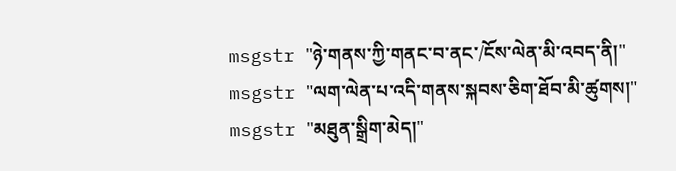msgstr "ཉེ་གནས་ཀྱི་གནང་བ་ནང་/ངོས་ལེན་མི་འབད་ནི།"
msgstr "ལག་ལེན་པ་འདི་གནས་སྐབས་ཅིག་ཐོབ་མི་ཚུགས།"
msgstr "མཐུན་སྒྲིག་མེད།"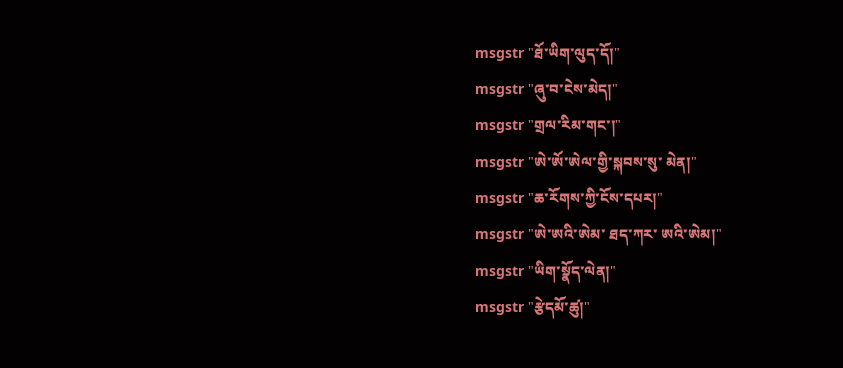msgstr "ཐོ་ཡིག་ལུད་དོ།"
msgstr "ཞུ་བ་ངེས་མེད།"
msgstr "གྲལ་རིམ་གང་།"
msgstr "ཨེ་ཨོ་ཨེལ་གྱི་སྐབས་སུ་ མེན།"
msgstr "ཆ་རོགས་ཀྱི་ངོས་དཔར།"
msgstr "ཨེ་ཨའི་ཨེམ་ ཐད་ཀར་ ཨའི་ཨེམ།"
msgstr "ཡིག་སྣོད་ལེན།"
msgstr "རྩེདམོ་ཚུ།"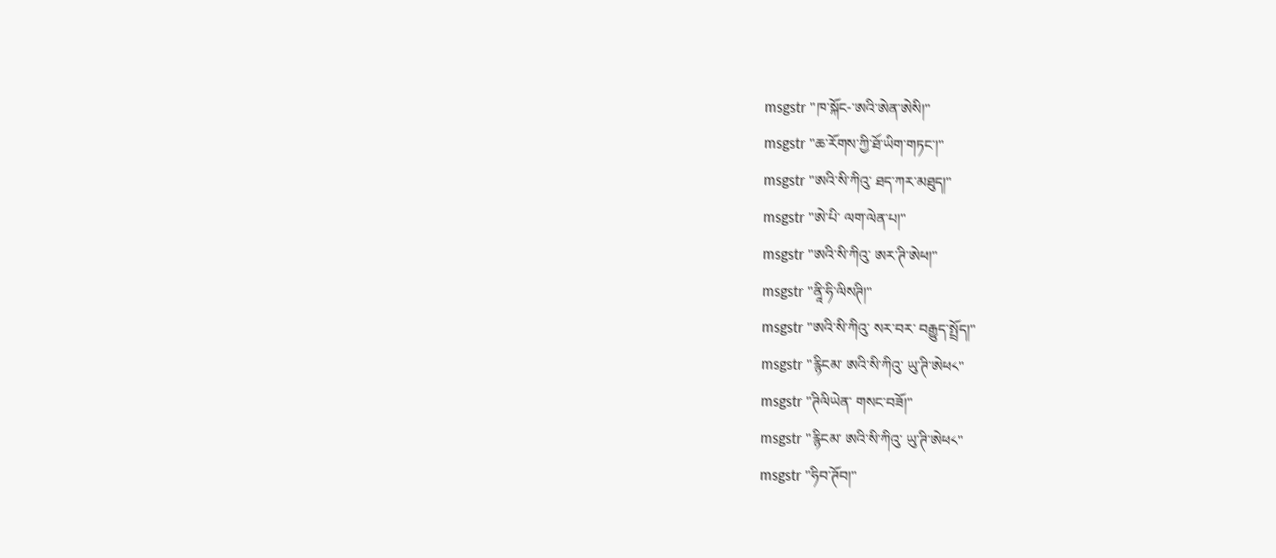msgstr "ཁ་སྐོང-་ཨའི་ཨེན་ཨེསི།"
msgstr "ཆ་རོགས་ཀྱི་ཐོ་ཡིག་གཏང་།"
msgstr "ཨའི་སི་ཀིའུ་ ཐད་ཀར་མཐུད།"
msgstr "ཨེ་པི་ ལག་ལེན་པ།"
msgstr "ཨའི་སི་ཀིའུ་ ཨར་ཊི་ཨེཕ།"
msgstr "ནཱི་ཧི་ལིསཊི།"
msgstr "ཨའི་སི་ཀིའུ་ སར་བར་ བརྒྱུད་སྤྲོད།"
msgstr "རྙིངམ་ ཨའི་སི་ཀིའུ་ ཡུ་ཊི་ཨེཕ༨"
msgstr "ཊིལིཡེན་ གསང་བཟོ།"
msgstr "རྙིངམ་ ཨའི་སི་ཀིའུ་ ཡུ་ཊི་ཨེཕ༨"
msgstr "ཧིབ་ཊོབ།"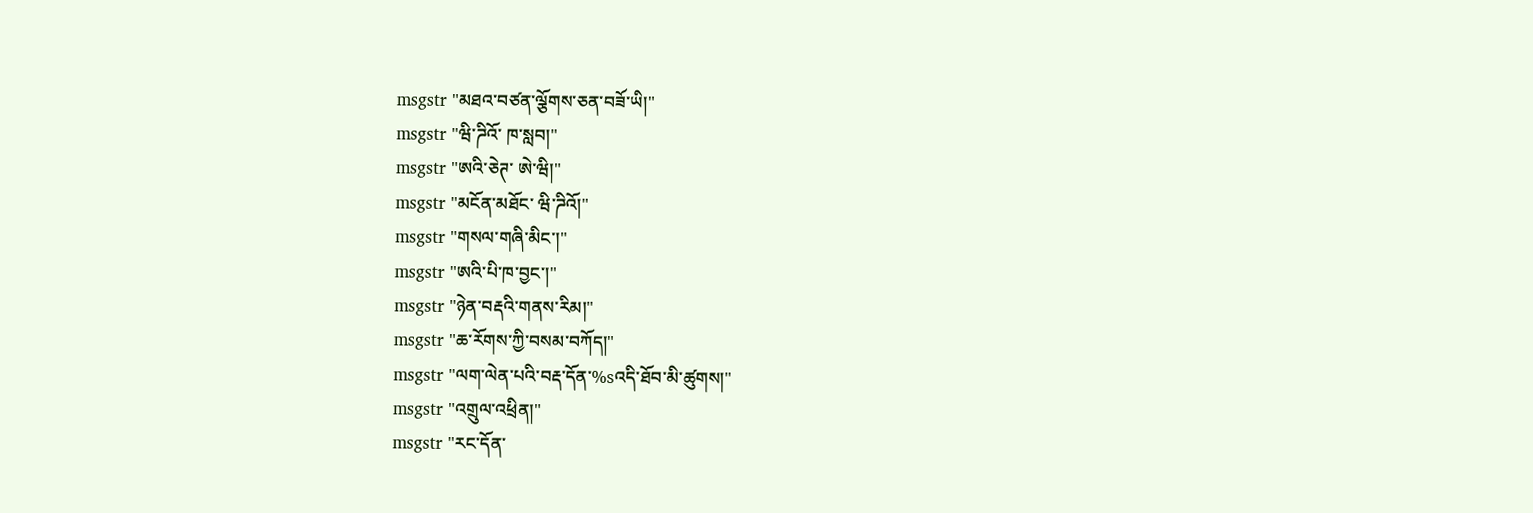msgstr "མཐའ་བཙན་ལྕོགས་ཅན་བཟོ་ཡི།"
msgstr "ཝི་ཌིའོ་ ཁ་སླབ།"
msgstr "ཨའི་ཅེཊ་ ཨེ་ཝི།"
msgstr "མངོན་མཐོང་ ཝི་ཌིའོ།"
msgstr "གསལ་གཞི་མིང་།"
msgstr "ཨའི་པི་ཁ་བྱང་།"
msgstr "ཉེན་བརྡའི་གནས་རིམ།"
msgstr "ཆ་རོགས་ཀྱི་བསམ་བཀོད།"
msgstr "ལག་ལེན་པའི་བརྡ་དོན་%sའདི་ཐོབ་མི་ཚུགས།"
msgstr "འགྲུལ་འཕྲིན།"
msgstr "རང་དོན་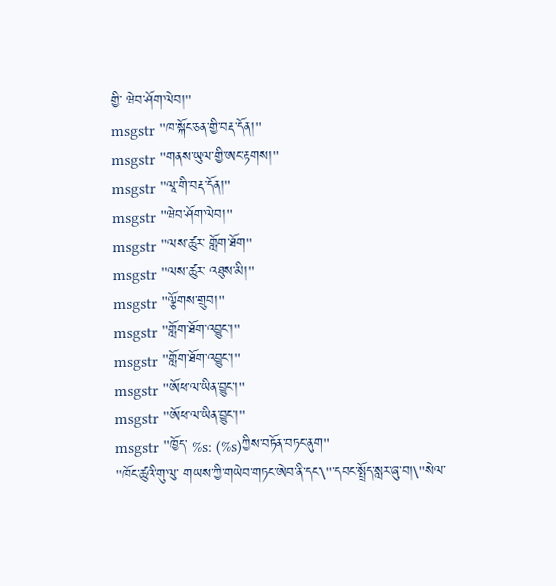གྱི་ ཝེབ་ཤོག་ལེབ།"
msgstr "ཁ་སྐོང་ཅན་གྱི་བརྡ་དོན།"
msgstr "གནས་ཡུལ་གྱི་ཨང་རྟགས།"
msgstr "ལཱ་གི་བརྡ་དོན།"
msgstr "ཝེབ་ཤོག་ལེབ།"
msgstr "ལས་ཚུར་ གློག་ཐོག"
msgstr "ལས་ཚུར་ འཐུས་མི།"
msgstr "ལྕོགས་གྲུབ།"
msgstr "གློག་ཐོག་འབྱུང་།"
msgstr "གློག་ཐོག་འབྱུང་།"
msgstr "ཨོཕ་ལ་ཡིན་བྱུང་།"
msgstr "ཨོཕ་ལ་ཡིན་བྱུང་།"
msgstr "ཁྱོད་ %s: (%s)ཀྱིས་བཏོན་བཏང་ནུག"
"ཁོང་ཚུའི་གུ་ལུ་ གཡས་ཀྱི་གཡེབ་གཏང་ཨེབ་ནི་དང་\"་དབང་སྤྲོད་སླར་ཞུ་བ།\"སེལ་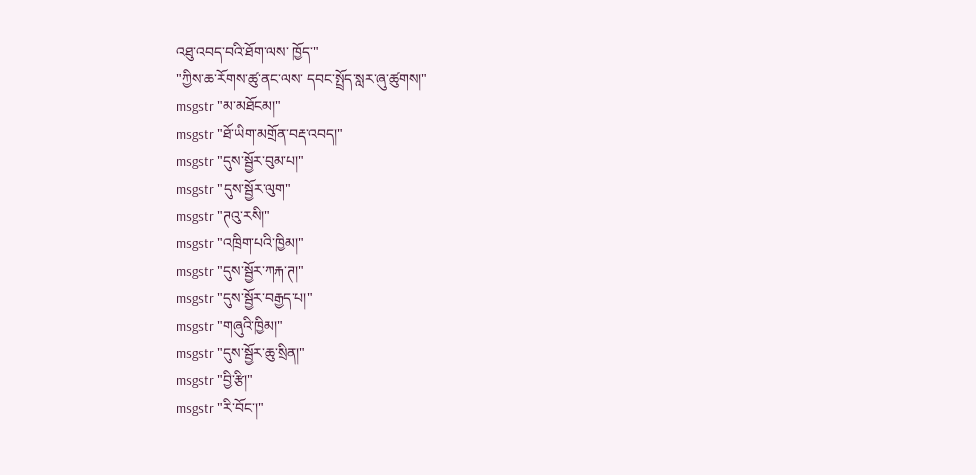འཐུ་འབད་བའི་ཐོག་ལས་ ཁྱོད་"
"ཀྱིས་ཆ་རོགས་ཚུ་ནང་ལས་ དབང་སྤྲོད་སླར་ཞུ་ཚུགས།"
msgstr "མ་མཐོངམ།"
msgstr "ཐོ་ཡིག་མགྲོན་བརྡ་འབད།"
msgstr "དུས་སྦྱོར་བུམ་པ།"
msgstr "དུས་སྦྱོར་ལུག"
msgstr "ཊའུ་རསི།"
msgstr "འཁྲིག་པའི་ཁྱིམ།"
msgstr "དུས་སྦྱོར་ཀརྐ་ཊ།"
msgstr "དུས་སྦྱོར་བརྒྱད་པ།"
msgstr "གཞུའི་ཁྱིམ།"
msgstr "དུས་སྦྱོར་ཆུ་སྲིན།"
msgstr "བྱི་རྩི།"
msgstr "རི་བོང་།"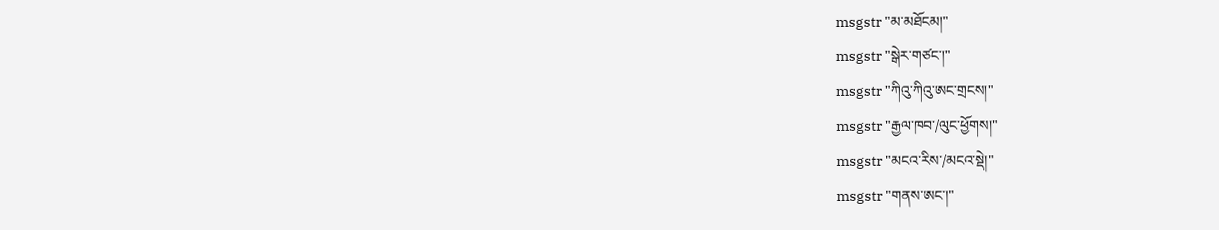msgstr "མ་མཐོངམ།"
msgstr "སྒེར་གཙང་།"
msgstr "ཀིའུ་ཀིའུ་ཨང་གྲངས།"
msgstr "རྒྱལ་ཁབ་/ལུང་ཕྱོགས།"
msgstr "མངའ་རིས་/མངའ་སྡེ།"
msgstr "གནས་ཨང་།"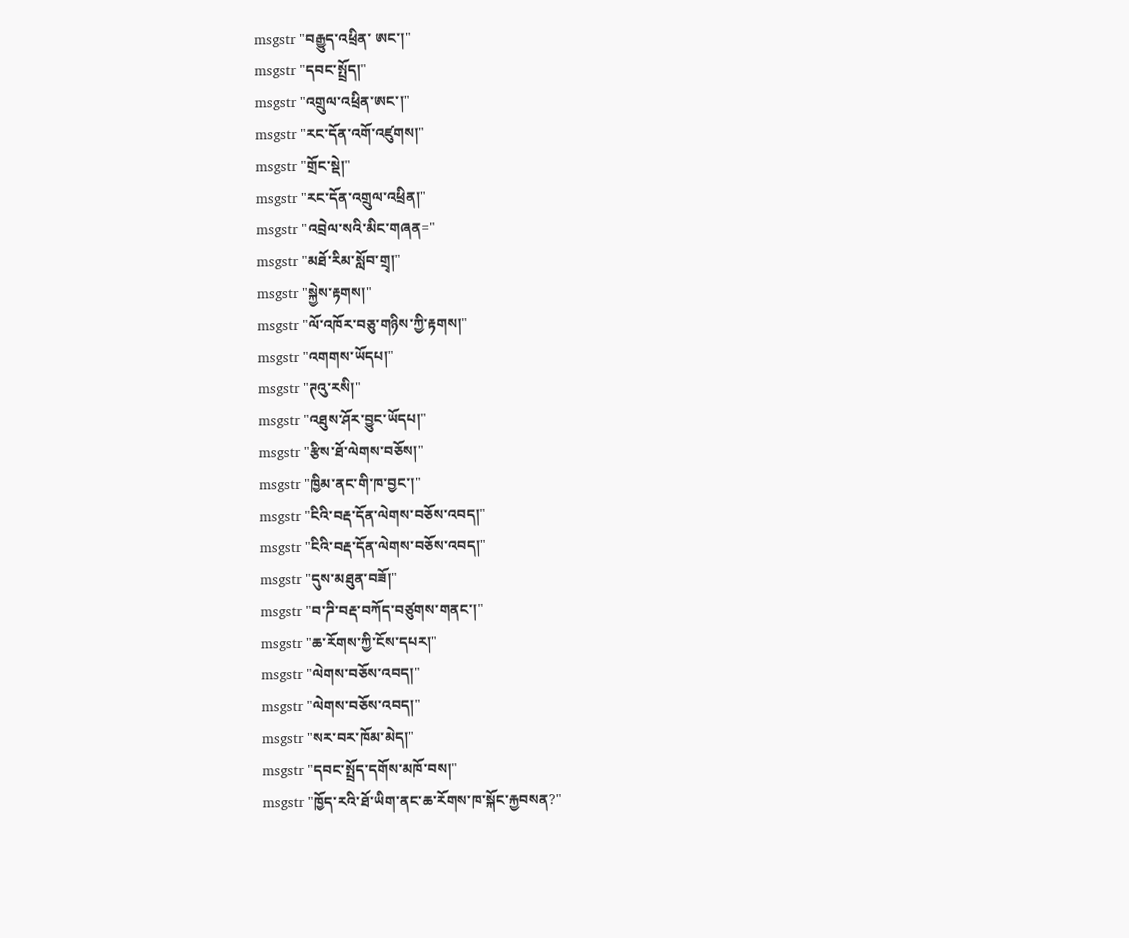msgstr "བརྒྱུད་འཕྲིན་ ཨང་།"
msgstr "དབང་སྤྲོད།"
msgstr "འགྲུལ་འཕྲིན་ཨང་།"
msgstr "རང་དོན་འགོ་འཛུགས།"
msgstr "གྲོང་སྡེ།"
msgstr "རང་དོན་འགྲུལ་འཕྲིན།"
msgstr "འབྲེལ་སའི་མིང་གཞན="
msgstr "མཐོ་རིམ་སློབ་གྲྭ།"
msgstr "སྐྱེས་རྟགས།"
msgstr "ལོ་འཁོར་བཅུ་གཉིས་ཀྱི་རྟགས།"
msgstr "འགགས་ཡོདཔ།"
msgstr "ཊའུ་རསི།"
msgstr "འཐུས་ཤོར་བྱུང་ཡོདཔ།"
msgstr "རྩིས་ཐོ་ལེགས་བཅོས།"
msgstr "ཁྱིམ་ནང་གི་ཁ་བྱང་།"
msgstr "ངིའི་བརྡ་དོན་ལེགས་བཅོས་འབད།"
msgstr "ངིའི་བརྡ་དོན་ལེགས་བཅོས་འབད།"
msgstr "དུས་མཐུན་བཟོ།"
msgstr "བ་ཌི་བརྡ་བཀོད་བཙུགས་གནང་།"
msgstr "ཆ་རོགས་ཀྱི་ངོས་དཔར།"
msgstr "ལེགས་བཅོས་འབད།"
msgstr "ལེགས་བཅོས་འབད།"
msgstr "སར་བར་ཁོམ་མེད།"
msgstr "དབང་སྤྲོད་དགོས་མཁོ་བས།"
msgstr "ཁྱོད་རའི་ཐོ་ཡིག་ནང་ཆ་རོགས་ཁ་སྐོང་རྐྱབསན?"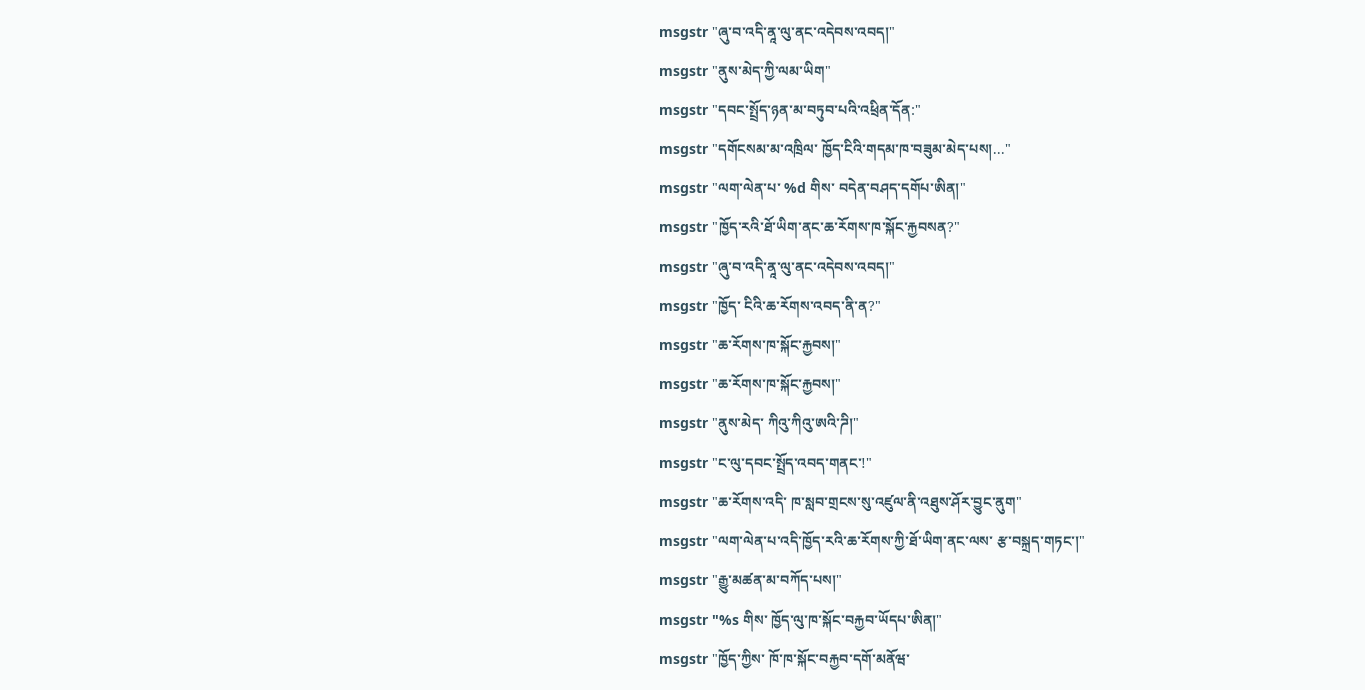msgstr "ཞུ་བ་འདི་ནཱ་ལུ་ནང་འདེབས་འབད།"
msgstr "ནུས་མེད་ཀྱི་ལམ་ཡིག"
msgstr "དབང་སྤྲོད་ཉན་མ་བཏུབ་པའི་འཕྲིན་དོན:"
msgstr "དགོངསམ་མ་འཁྲིལ་ ཁྱོད་ངིའི་གདམ་ཁ་བཟུམ་མེད་པས།..."
msgstr "ལག་ལེན་པ་ %d གིས་ བདེན་བཤད་དགོཔ་ཨིན།"
msgstr "ཁྱོད་རའི་ཐོ་ཡིག་ནང་ཆ་རོགས་ཁ་སྐོང་རྐྱབསན?"
msgstr "ཞུ་བ་འདི་ནཱ་ལུ་ནང་འདེབས་འབད།"
msgstr "ཁྱོད་ ངིའི་ཆ་རོགས་འབད་ནི་ན?"
msgstr "ཆ་རོགས་ཁ་སྐོང་རྐྱབས།"
msgstr "ཆ་རོགས་ཁ་སྐོང་རྐྱབས།"
msgstr "ནུས་མེད་ ཀིའུ་ཀིའུ་ཨའི་ཌི།"
msgstr "ང་ལུ་དབང་སྤྲོད་འབད་གནང་!"
msgstr "ཆ་རོགས་འདི་ ཁ་སླབ་གྲངས་སུ་འཛུལ་ནི་འཐུས་ཤོར་བྱུང་ནུག"
msgstr "ལག་ལེན་པ་འདི་ཁྱོད་རའི་ཆ་རོགས་ཀྱི་ཐོ་ཡིག་ནང་ལས་ རྩ་བསྐྲད་གཏང་།"
msgstr "རྒྱུ་མཚན་མ་བཀོད་པས།"
msgstr "%s གིས་ ཁྱོད་ལུ་ཁ་སྐོང་བརྐྱབ་ཡོདཔ་ཨིན།"
msgstr "ཁྱོད་ཀྱིས་ ཁོ་ཁ་སྐོང་བརྐྱབ་དགོ་མནོཝ་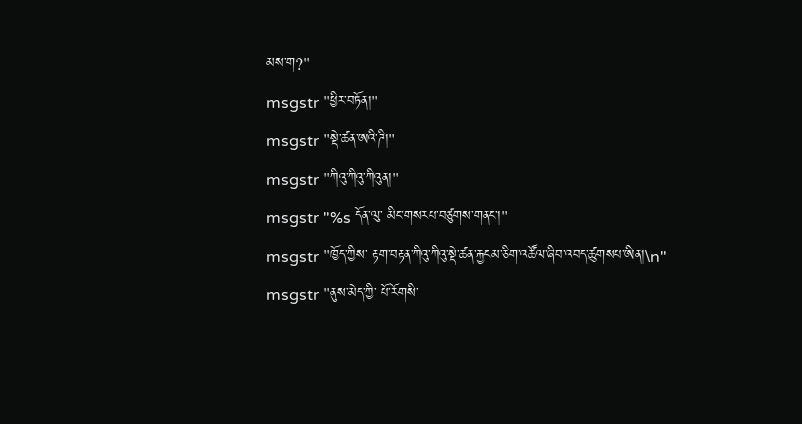མས་ག?"
msgstr "ཕྱིར་བཏོན།"
msgstr "སྡེ་ཚན་ཨའི་ཌི།"
msgstr "ཀིའུ་ཀིའུ་ཀིའུན།"
msgstr "%s དོན་ལུ་ མིང་གསརཔ་བཙུགས་གནང་།"
msgstr "ཁྱོད་ཀྱིས་ རྟག་བརྟན་ཀིའུ་ཀིའུ་སྡེ་ཚན་རྐྱངམ་ཅིག་འཚོལ་ཞིབ་འབད་ཚུགསཔ་ཨིན།\n"
msgstr "ནུས་མེད་ཀྱི་ པོ་རོགསི་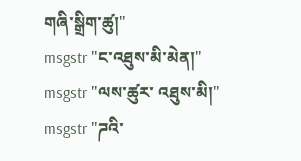གཞི་སྒྲིག་ཚུ།"
msgstr "ང་འཐུས་མི་མེན།"
msgstr "ལས་ཚུར་ འཐུས་མི།"
msgstr "ཌའི་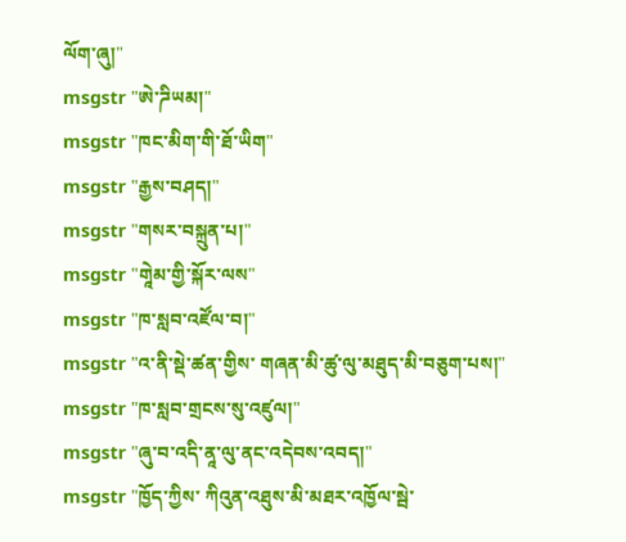ལོག་ཞུ།"
msgstr "ཨེ་ཌིཡམ།"
msgstr "ཁང་མིག་གི་ཐོ་ཡིག"
msgstr "རྒྱས་བཤད།"
msgstr "གསར་བསྐྲུན་པ།"
msgstr "གཱེམ་གྱི་སྐོར་ལས"
msgstr "ཁ་སླབ་འཛོལ་བ།"
msgstr "འ་ནི་སྡེ་ཚན་གྱིས་ གཞན་མི་ཚུ་ལུ་མཐུད་མི་བཅུག་པས།"
msgstr "ཁ་སླབ་གྲངས་སུ་འཛུལ།"
msgstr "ཞུ་བ་འདི་ནཱ་ལུ་ནང་འདེབས་འབད།"
msgstr "ཁྱོད་ཀྱིས་ ཀིའུན་འཐུས་མི་མཐར་འཁྱོལ་སྦེ་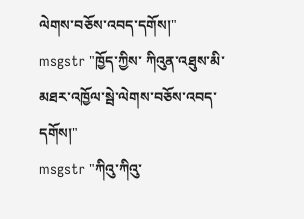ལེགས་བཅོས་འབད་དགོས།"
msgstr "ཁྱོད་ཀྱིས་ ཀིའུན་འཐུས་མི་མཐར་འཁྱོལ་སྦེ་ལེགས་བཅོས་འབད་དགོས།"
msgstr "ཀིའུ་ཀིའུ་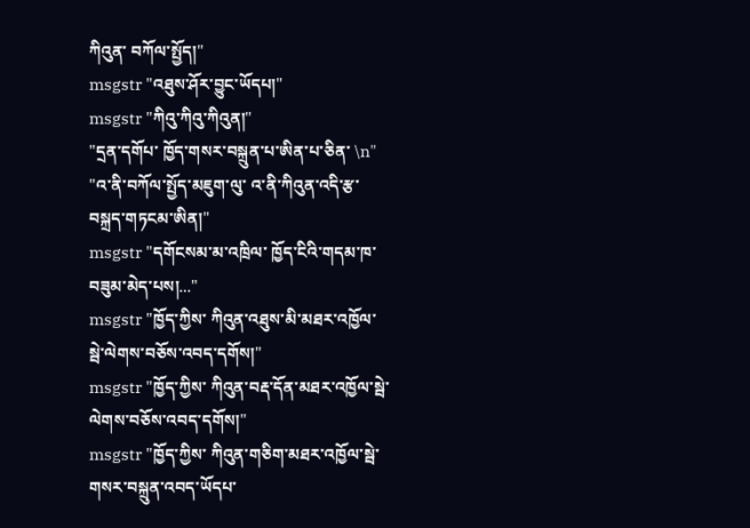ཀིའུན་ བཀོལ་སྤྱོད།"
msgstr "འཐུས་ཤོར་བྱུང་ཡོདཔ།"
msgstr "ཀིའུ་ཀིའུ་ཀིའུན།"
"དྲན་དགོཔ་ ཁྱོད་གསར་བསྐྲུན་པ་ཨིན་པ་ཅིན་ \n"
"འ་ནི་བཀོལ་སྤྱོད་མཇུག་ལུ་ འ་ནི་ཀིའུན་འདི་རྩ་བསྐྲད་གཏངམ་ཨིན།"
msgstr "དགོངསམ་མ་འཁྲིལ་ ཁྱོད་ངིའི་གདམ་ཁ་བཟུམ་མེད་པས།..."
msgstr "ཁྱོད་ཀྱིས་ ཀིའུན་འཐུས་མི་མཐར་འཁྱོལ་སྦེ་ལེགས་བཅོས་འབད་དགོས།"
msgstr "ཁྱོད་ཀྱིས་ ཀིའུན་བརྡ་དོན་མཐར་འཁྱོལ་སྦེ་ལེགས་བཅོས་འབད་དགོས།"
msgstr "ཁྱོད་ཀྱིས་ ཀིའུན་གཅིག་མཐར་འཁྱོལ་སྦེ་གསར་བསྐྲུན་འབད་ཡོདཔ་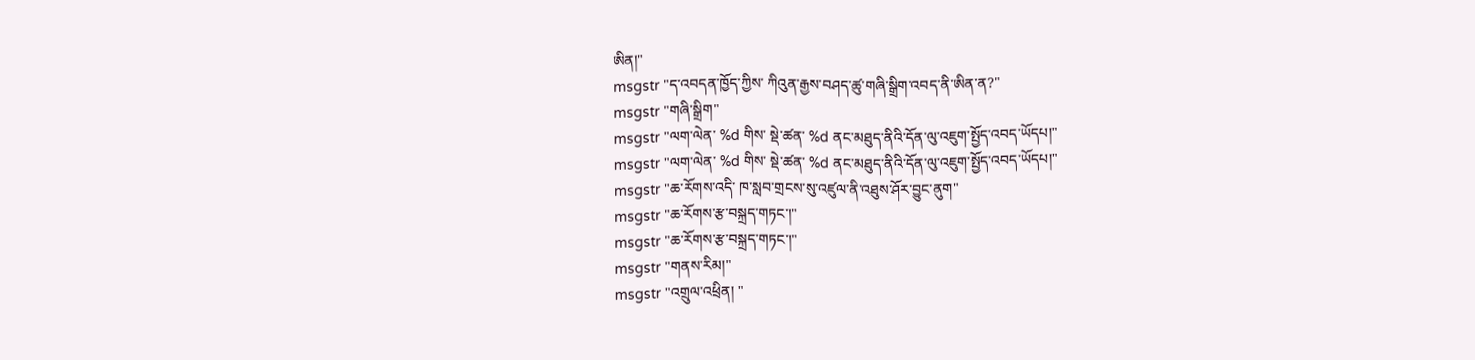ཨིན།"
msgstr "ད་འབདན་ཁྱོད་ཀྱིས་ ཀིའུན་རྒྱས་བཤད་ཚུ་གཞི་སྒྲིག་འབད་ནི་ཨིན་ན?"
msgstr "གཞི་སྒྲིག"
msgstr "ལག་ལེན་ %d གིས་ སྡེ་ཚན་ %d ནང་མཐུད་ནིའི་དོན་ལུ་འཇུག་སྤྱོད་འབད་ཡོདཔ།"
msgstr "ལག་ལེན་ %d གིས་ སྡེ་ཚན་ %d ནང་མཐུད་ནིའི་དོན་ལུ་འཇུག་སྤྱོད་འབད་ཡོདཔ།"
msgstr "ཆ་རོགས་འདི་ ཁ་སླབ་གྲངས་སུ་འཛུལ་ནི་འཐུས་ཤོར་བྱུང་ནུག"
msgstr "ཆ་རོགས་རྩ་བསྐྲད་གཏང་།"
msgstr "ཆ་རོགས་རྩ་བསྐྲད་གཏང་།"
msgstr "གནས་རིམ།"
msgstr "འགྲུལ་འཕྲིན། "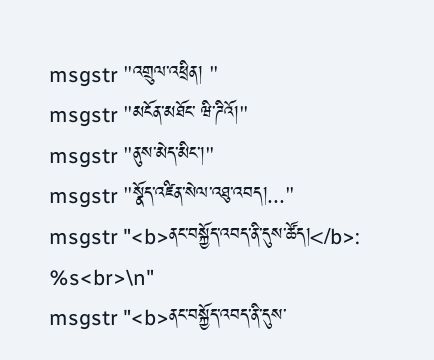msgstr "འགྲུལ་འཕྲིན། "
msgstr "མངོན་མཐོང་ ཝི་ཌིའོ།"
msgstr "ནུས་མེད་མིང་།"
msgstr "སྣོད་འཛིན་སེལ་འཐུ་འབད།..."
msgstr "<b>ནང་བསྐྱོད་འབད་ནི་དུས་ཚོད།</b>: %s<br>\n"
msgstr "<b>ནང་བསྐྱོད་འབད་ནི་དུས་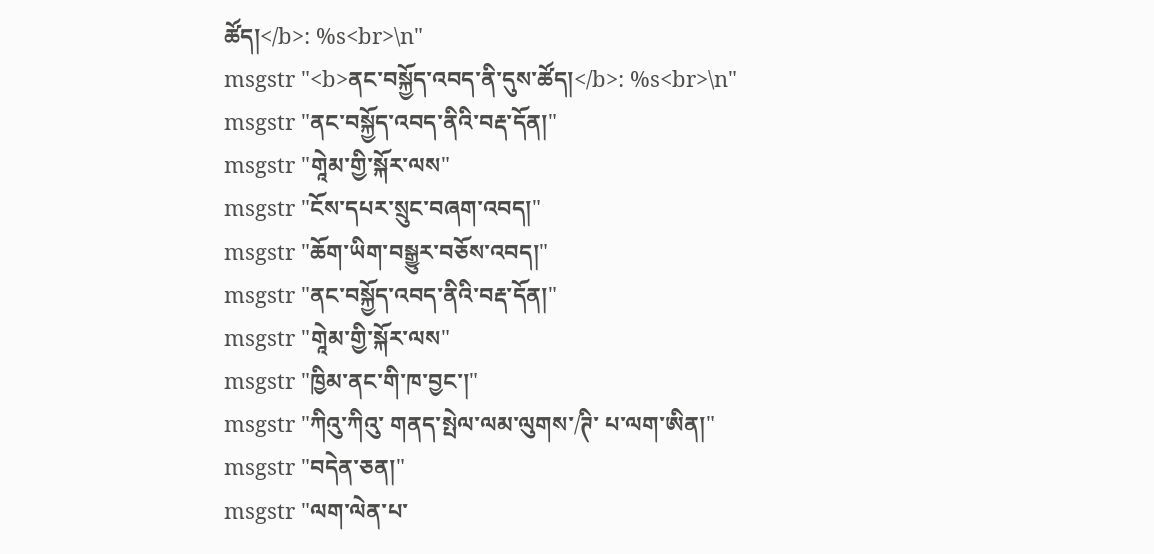ཚོད།</b>: %s<br>\n"
msgstr "<b>ནང་བསྐྱོད་འབད་ནི་དུས་ཚོད།</b>: %s<br>\n"
msgstr "ནང་བསྐྱོད་འབད་ནིའི་བརྡ་དོན།"
msgstr "གཱེམ་གྱི་སྐོར་ལས"
msgstr "ངོས་དཔར་སྲུང་བཞག་འབད།"
msgstr "ཆོག་ཡིག་བསྒྱུར་བཅོས་འབད།"
msgstr "ནང་བསྐྱོད་འབད་ནིའི་བརྡ་དོན།"
msgstr "གཱེམ་གྱི་སྐོར་ལས"
msgstr "ཁྱིམ་ནང་གི་ཁ་བྱང་།"
msgstr "ཀིའུ་ཀིའུ་ གནད་སྤེལ་ལམ་ལུགས་/ཊི་ པ་ལག་ཨིན།"
msgstr "བདེན་ཅན།"
msgstr "ལག་ལེན་པ་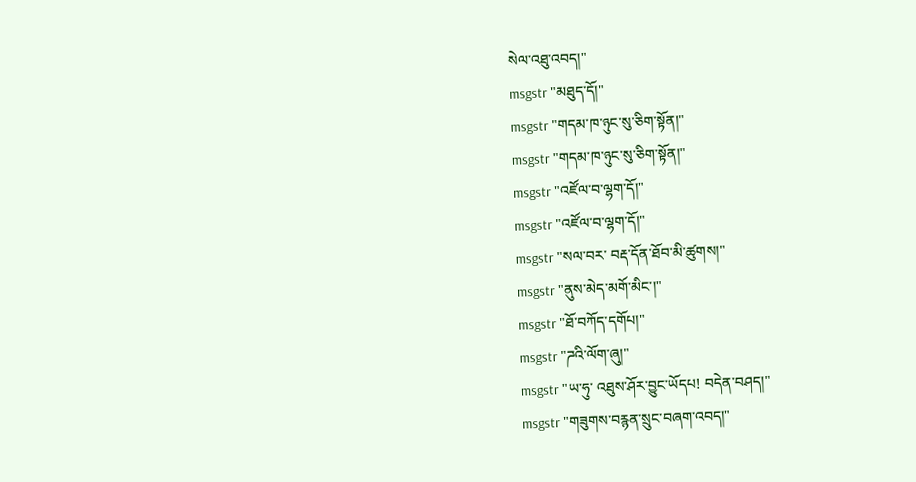སེལ་འཐུ་འབད།"
msgstr "མཐུད་དོ།"
msgstr "གདམ་ཁ་ཉུང་སུ་ཅིག་སྟོན།"
msgstr "གདམ་ཁ་ཉུང་སུ་ཅིག་སྟོན།"
msgstr "འཛོལ་བ་ལྷག་དོ།"
msgstr "འཛོལ་བ་ལྷག་དོ།"
msgstr "སལ་བར་ བརྡ་དོན་ཐོབ་མི་ཚུགས།"
msgstr "ནུས་མེད་མགོ་མིང་།"
msgstr "ཐོ་བཀོད་དགོཔ།"
msgstr "ཌའི་ལོག་ཞུ།"
msgstr "ཡ་ཧུ་ འཐུས་ཤོར་བྱུང་ཡོདཔ! བདེན་བཤད།"
msgstr "གཟུགས་བརྙན་སྲུང་བཞག་འབད།"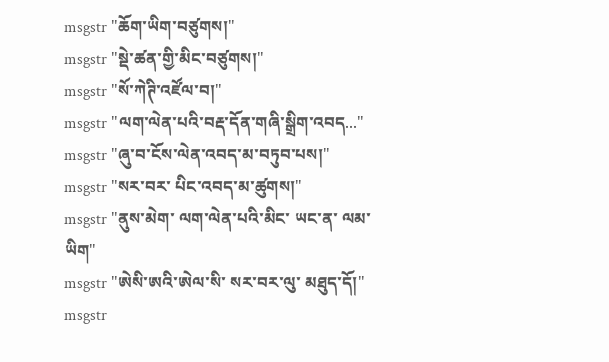msgstr "ཆོག་ཡིག་བཙུགས།"
msgstr "སྡེ་ཚན་གྱི་མིང་བཙུགས།"
msgstr "སོ་ཀེཊི་འཛོལ་བ།"
msgstr "ལག་ལེན་པའི་བརྡ་དོན་གཞི་སྒྲིག་འབད..."
msgstr "ཞུ་བ་ངོས་ལེན་འབད་མ་བཏུབ་པས།"
msgstr "སར་བར་ པིང་འབད་མ་ཚུགས།"
msgstr "ནུས་མེག་ ལག་ལེན་པའི་མིང་ ཡང་ན་ ལམ་ཡིག"
msgstr "ཨེསི་ཨའི་ཨེལ་སི་ སར་བར་ལུ་ མཐུད་དོ།"
msgstr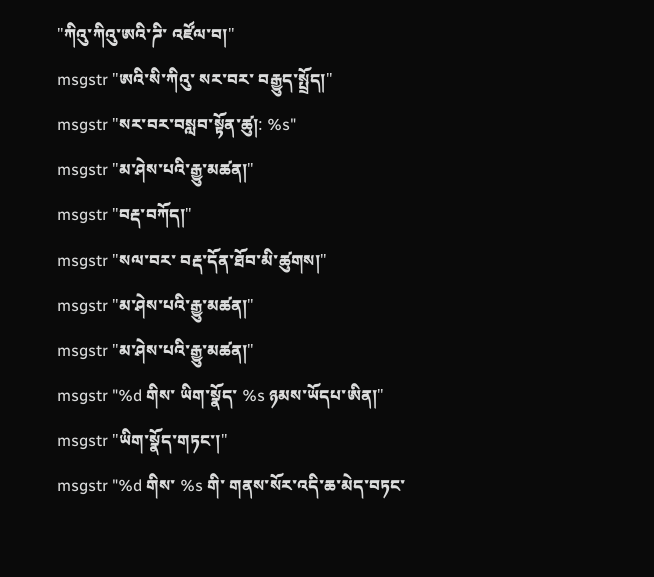"ཀིའུ་ཀིའུ་ཨའི་ཌི་ འཛོལ་བ།"
msgstr "ཨའི་སི་ཀིའུ་ སར་བར་ བརྒྱུད་སྤྲོད།"
msgstr "སར་བར་བསླབ་སྟོན་ཚུ།: %s"
msgstr "མ་ཤེས་པའི་རྒྱུ་མཚན།"
msgstr "བརྡ་བཀོད།"
msgstr "སལ་བར་ བརྡ་དོན་ཐོབ་མི་ཚུགས།"
msgstr "མ་ཤེས་པའི་རྒྱུ་མཚན།"
msgstr "མ་ཤེས་པའི་རྒྱུ་མཚན།"
msgstr "%d གིས་ ཡིག་སྣོད་ %s ཉམས་ཡོདཔ་ཨིན།"
msgstr "ཡིག་སྣོད་གཏང་།"
msgstr "%d གིས་ %s གི་ གནས་སོར་འདི་ཆ་མེད་བཏང་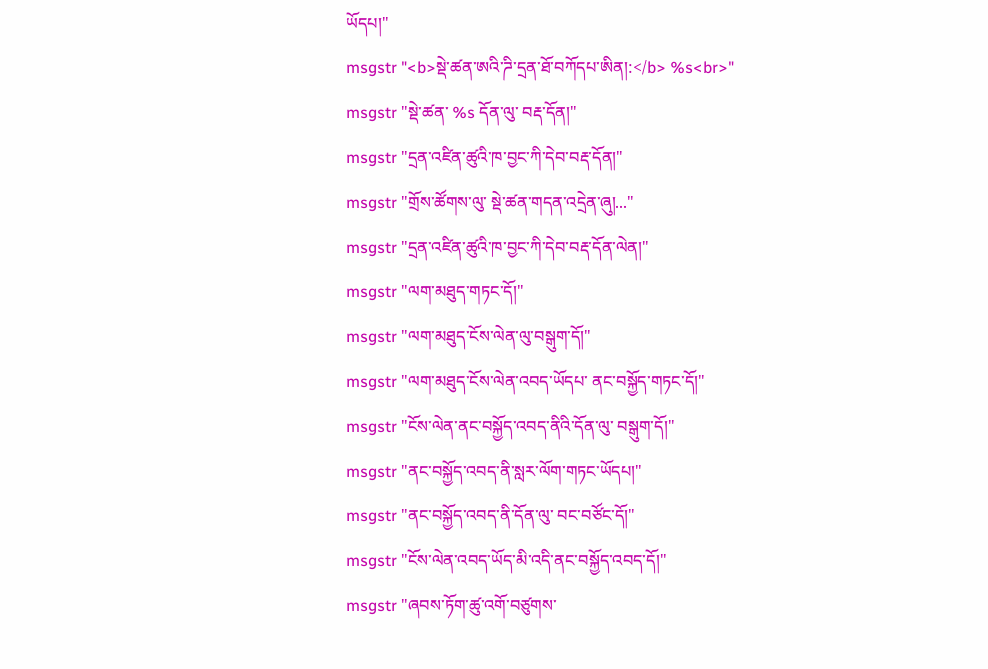ཡོདཔ།"
msgstr "<b>སྡེ་ཚན་ཨའི་ཌི་དྲན་ཐོ་བཀོདཔ་ཨིན།:</b> %s<br>"
msgstr "སྡེ་ཚན་ %s དོན་ལུ་ བརྡ་དོན།"
msgstr "དྲན་འཛིན་ཚུའི་ཁ་བྱང་ཀི་དེབ་བརྡ་དོན།"
msgstr "གྲོས་ཚོགས་ལུ་ སྡེ་ཚན་གདན་འདྲེན་ཞུ།..."
msgstr "དྲན་འཛིན་ཚུའི་ཁ་བྱང་ཀི་དེབ་བརྡ་དོན་ལེན།"
msgstr "ལག་མཐུད་གཏང་དོ།"
msgstr "ལག་མཐུད་ངོས་ལེན་ལུ་བསྒུག་དོ།"
msgstr "ལག་མཐུད་ངོས་ལེན་འབད་ཡོདཔ་ ནང་བསྐྱོད་གཏང་དོ།"
msgstr "ངོས་ལེན་ནང་བསྐྱོད་འབད་ནིའི་དོན་ལུ་ བསྒུག་དོ།"
msgstr "ནང་བསྐྱོད་འབད་ནི་སླར་ལོག་གཏང་ཡོདཔ།"
msgstr "ནང་བསྐྱོད་འབད་ནི་དོན་ལུ་ བང་བཙོང་དོ།"
msgstr "ངོས་ལེན་འབད་ཡོད་མི་འདི་ནང་བསྐྱོད་འབད་དོ།"
msgstr "ཞབས་ཏོག་ཚུ་འགོ་བཙུགས་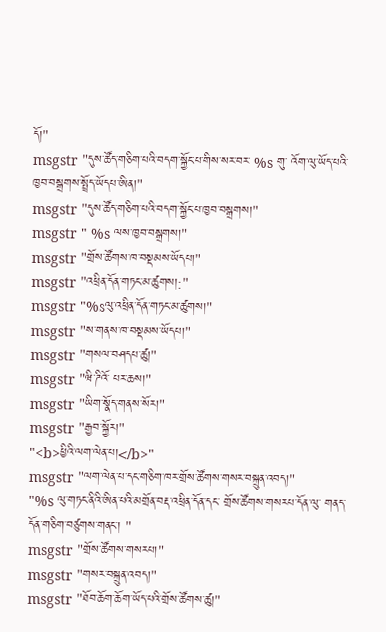དོ།"
msgstr "དུས་ཚོད་གཅིག་པའི་བདག་སྐྱོང་པ་གིས་སར་བར་ %s གུ་ འོག་ལུ་ཡོད་པའི་ཁྱབ་བསྒྲགས་སྤྲོད་ཡོདཔ་ཨིན།"
msgstr "དུས་ཚོད་གཅིག་པའི་བདག་སྐྱོང་པ་ཁྱབ་བསྒྲགས།"
msgstr " %s ལས་ཁྱབ་བསྒྲགས།"
msgstr "གྲོས་ཚོགས་ཁ་བསྡམས་ཡོདཔ།"
msgstr "འཕྲིན་དོན་གཏང་མ་ཚུགས།:"
msgstr "%sལུ་འཕྲིན་དོན་གཏང་མ་ཚུགས།"
msgstr "ས་གནས་ཁ་བསྡམས་ཡོདཔ།"
msgstr "གསལ་བཤདཔ་ཚུ།"
msgstr "ཝི་ཌིའོ་ པར་ཆས།"
msgstr "ཡིག་སྣོད་གནས་སོར།"
msgstr "རྒྱབ་སྐྱོར།"
"<b>ཕྱིའི་ལག་ལེན་པ།</b>"
msgstr "ལག་ལེན་པ་དང་གཅིག་ཁར་གྲོས་ཚོགས་གསར་བསྐྲུན་འབད།"
"%s ལུ་གཏང་ནིའི་ཨིན་པའི་མགྲོན་བརྡ་འཕྲིན་དོན་དང་ གྲོས་ཚོགས་གསརཔ་དོན་ལུ་ གནད་དོན་གཅིག་བཙུགས་གནང་། "
msgstr "གྲོས་ཚོགས་གསརཔ།"
msgstr "གསར་བསྐྲུན་འབད།"
msgstr "ཐོབ་ཆོག་ཆོག་ཡོད་པའི་གྲོས་ཚོགས་ཚུ།"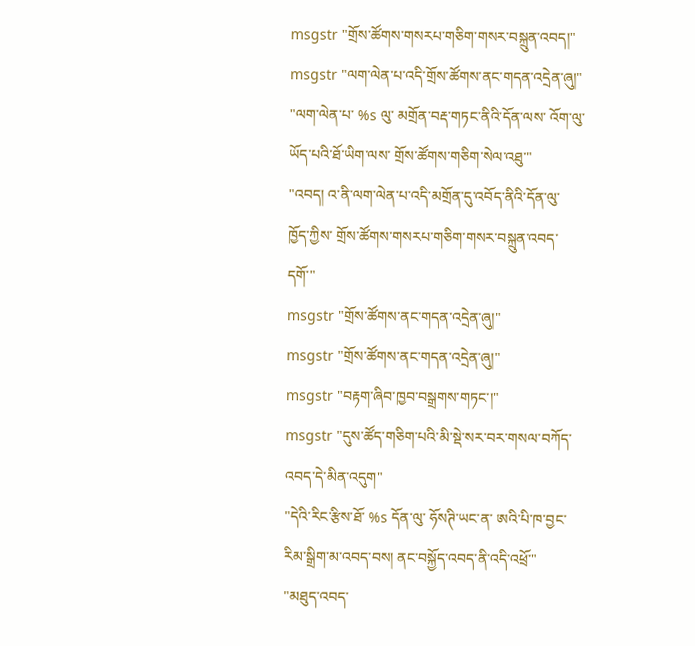msgstr "གྲོས་ཚོགས་གསརཔ་གཅིག་གསར་བསྐྲུན་འབད།"
msgstr "ལག་ལེན་པ་འདི་གྲོས་ཚོགས་ནང་གདན་འདྲེན་ཞུ།"
"ལག་ལེན་པ་ %s ལུ་ མགྲོན་བརྡ་གཏང་ནིའི་དོན་ལས་ འོག་ལུ་ཡོད་པའི་ཐོ་ཡིག་ལས་ གྲོས་ཚོགས་གཅིག་སེལ་འཐུ་"
"འབད། འ་ནི་ལག་ལེན་པ་འདི་མགྲོན་དུ་འབོད་ནིའི་དོན་ལུ་ ཁྱོད་ཀྱིས་ གྲོས་ཚོགས་གསརཔ་གཅིག་གསར་བསྐྲུན་འབད་དགོ་"
msgstr "གྲོས་ཚོགས་ནང་གདན་འདྲེན་ཞུ།"
msgstr "གྲོས་ཚོགས་ནང་གདན་འདྲེན་ཞུ།"
msgstr "བརྟག་ཞིབ་ཁྱབ་བསྒྲགས་གཏང་།"
msgstr "དུས་ཚོད་གཅིག་པའི་མི་སྡེ་སར་བར་གསལ་བཀོད་འབད་དེ་མིན་འདུག"
"དེའི་རིང་རྩིས་ཐོ་ %s དོན་ལུ་ ཧོསཊི་ཡང་ན་ ཨའི་པི་ཁ་བྱང་རིམ་སྒྲིག་མ་འབད་བས། ནང་བསྐྱོད་འབད་ནི་འདི་འཕྲོ་"
"མཐུད་འབད་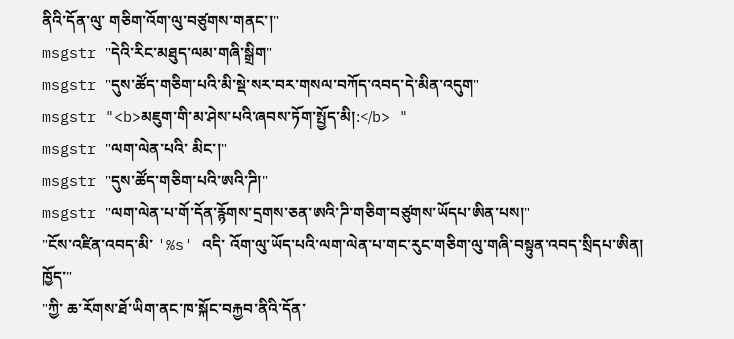ནིའི་དོན་ལུ་ གཅིག་འོག་ལུ་བཙུགས་གནང་།"
msgstr "དེའི་རིང་མཐུད་ལམ་གཞི་སྒྲིག"
msgstr "དུས་ཚོད་གཅིག་པའི་མི་སྡེ་སར་བར་གསལ་བཀོད་འབད་དེ་མིན་འདུག"
msgstr "<b>མཇུག་གི་མ་ཤེས་པའི་ཞབས་ཏོག་སྤྱོད་མི།:</b> "
msgstr "ལག་ལེན་པའི་ མིང་།"
msgstr "དུས་ཚོད་གཅིག་པའི་ཨའི་ཌི།"
msgstr "ལག་ལེན་པ་གོ་དོན་རྙོགས་དྲགས་ཅན་ཨའི་ཌི་གཅིག་བཙུགས་ཡོདཔ་ཨིན་པས།"
"ངོས་འཛིན་འབད་མི་ '%s' འདི་ འོག་ལུ་ཡོད་པའི་ལག་ལེན་པ་གང་རུང་གཅིག་ལུ་གཞི་བསྟུན་འབད་སྲིདཔ་ཨིན། ཁྱོད་"
"ཀྱི་ ཆ་རོགས་ཐོ་ཡིག་ནང་ཁ་སྐོང་བརྐྱབ་ནིའི་དོན་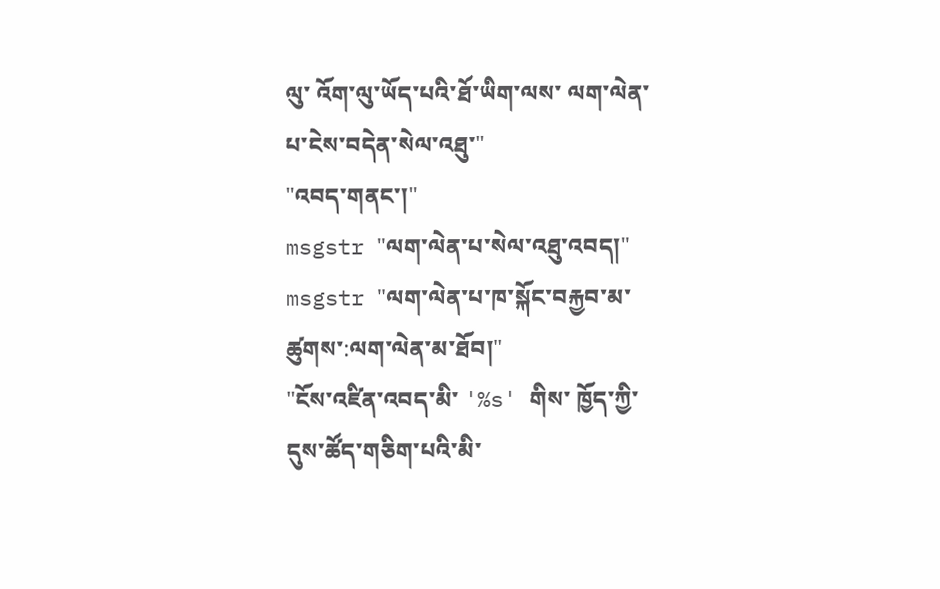ལུ་ འོག་ལུ་ཡོད་པའི་ཐོ་ཡིག་ལས་ ལག་ལེན་པ་ངེས་བདེན་སེལ་འཐུ་"
"འབད་གནང་།"
msgstr "ལག་ལེན་པ་སེལ་འཐུ་འབད།"
msgstr "ལག་ལེན་པ་ཁ་སྐོང་བརྐྱབ་མ་ཚུགས་:ལག་ལེན་མ་ཐོབ།"
"ངོས་འཛིན་འབད་མི་ '%s' གིས་ ཁྱོད་ཀྱི་དུས་ཚོད་གཅིག་པའི་མི་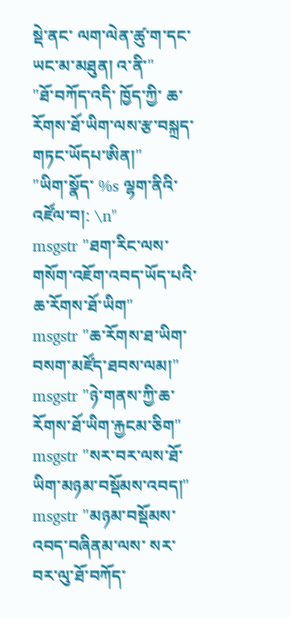སྡེ་ནང་ ལག་ལེན་ཚུ་ག་དང་ཡང་མ་མཐུན། འ་ནི་"
"ཐོ་བཀོད་འདི་ ཁྱོད་ཀྱི་ ཆ་རོགས་ཐོ་ཡིག་ལས་རྩ་བསྐྲད་གཏང་ཡོདཔ་ཨིན།"
"ཡིག་སྣོད་ %s ལྷག་ནིའི་འཛོལ་བ།: \n"
msgstr "ཐག་རིང་ལས་གསོག་འཇོག་འབད་ཡོད་པའི་ཆ་རོགས་ཐོ་ཡིག"
msgstr "ཆ་རོགས་ཐ་ཡིག་བསག་མཛོད་ཐབས་ལམ།"
msgstr "ཉེ་གནས་ཀྱི་ཆ་རོགས་ཐོ་ཡིག་རྐྱངམ་ཅིག"
msgstr "སར་བར་ལས་ཐོ་ཡིག་མཉམ་བསྡོམས་འབད།"
msgstr "མཉམ་བསྡོམས་འབད་བཞིནམ་ལས་ སར་བར་ལུ་ཐོ་བཀོད་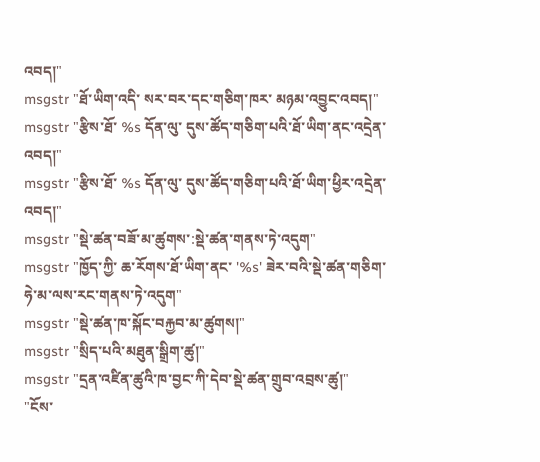འབད།"
msgstr "ཐོ་ཡིག་འདི་ སར་བར་དང་གཅིག་ཁར་ མཉམ་འབྱུང་འབད།"
msgstr "རྩིས་ཐོ་ %s དོན་ལུ་ དུས་ཚོད་གཅིག་པའི་ཐོ་ཡིག་ནང་འདྲེན་འབད།"
msgstr "རྩིས་ཐོ་ %s དོན་ལུ་ དུས་ཚོད་གཅིག་པའི་ཐོ་ཡིག་ཕྱིར་འདྲེན་འབད།"
msgstr "སྡེ་ཚན་བཟོ་མ་ཚུགས་:སྡེ་ཚན་གནས་ཏེ་འདུག"
msgstr "ཁྱོད་ཀྱི་ ཆ་རོགས་ཐོ་ཡིག་ནང་ '%s' ཟེར་བའི་སྡེ་ཚན་གཅིག་ཧེ་མ་ལས་རང་གནས་ཏེ་འདུག"
msgstr "སྡེ་ཚན་ཁ་སྐོང་བརྐྱབ་མ་ཚུགས།"
msgstr "སྲིད་པའི་མཐུན་སྒྲིག་ཚུ།"
msgstr "དྲན་འཛིན་ཚུའི་ཁ་བྱང་ཀི་དེབ་སྡེ་ཚན་གྲུབ་འབྲས་ཚུ།"
"ངོས་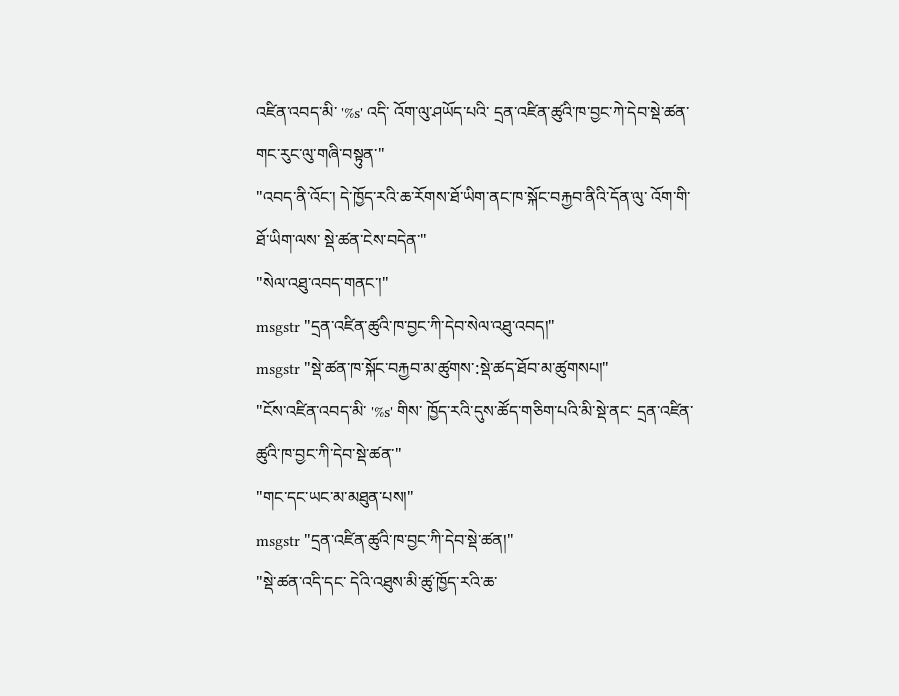འཛིན་འབད་མི་ '%s' འདི་ འོག་ལུ་ཤཡོད་པའི་ དྲན་འཛིན་ཚུའི་ཁ་བྱང་ཀེ་དེབ་སྡེ་ཚན་གང་རུང་ལུ་གཞི་བསྟུན་"
"འབད་ནི་འོང་། དེ་ཁྱོད་རའི་ཆ་རོགས་ཐོ་ཡིག་ནང་ཁ་སྐོང་བརྐྱབ་ནིའི་དོན་ལུ་ འོག་གི་ཐོ་ཡིག་ལས་ སྡེ་ཚན་ངེས་བདེན་"
"སེལ་འཐུ་འབད་གནང་།"
msgstr "དྲན་འཛིན་ཚུའི་ཁ་བྱང་ཀི་དེབ་སེལ་འཐུ་འབད།"
msgstr "སྡེ་ཚན་ཁ་སྐོང་བརྐྱབ་མ་ཚུགས་:སྡེ་ཚད་ཐོབ་མ་ཚུགསཔ།"
"ངོས་འཛིན་འབད་མི་ '%s' གིས་ ཁྱོད་རའི་དུས་ཚོད་གཅིག་པའི་མི་སྡེ་ནང་ དྲན་འཛིན་ཚུའི་ཁ་བྱང་ཀི་དེབ་སྡེ་ཚན་"
"གང་དང་ཡང་མ་མཐུན་པས།"
msgstr "དྲན་འཛིན་ཚུའི་ཁ་བྱང་ཀི་དེབ་སྡེ་ཚན།"
"སྡེ་ཚན་འདི་དང་ དེའི་འཐུས་མི་ཚུ་ཁྱོད་རའི་ཆ་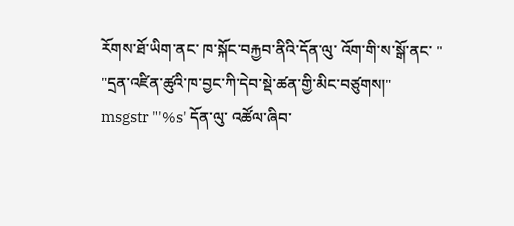རོགས་ཐོ་ཡིག་ནང་ ཁ་སྐོང་བརྐྱབ་ནིའི་དོན་ལུ་ འོག་གི་ས་སྒོ་ནང་ "
"དྲན་འཛིན་ཚུའི་ཁ་བྱང་ཀི་དེབ་སྡེ་ཚན་གྱི་མིང་བཙུགས།"
msgstr "'%s' དོན་ལུ་ འཚོལ་ཞིབ་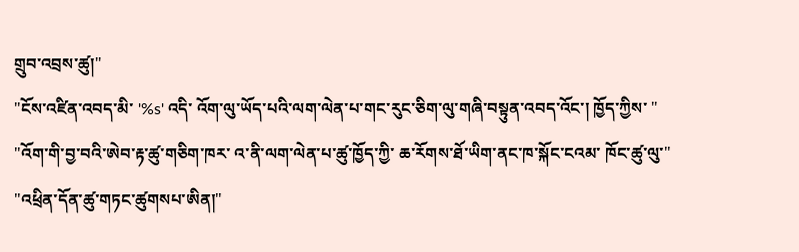གྲུབ་འབྲས་ཚུ།"
"ངོས་འཛིན་འབད་མི་ '%s' འདི་ འོག་ལུ་ཡོད་པའི་ལག་ལེན་པ་གང་རུང་ཅིག་ལུ་གཞི་བསྟུན་འབད་འོང་། ཁྱོད་ཀྱིས་ "
"འོག་གི་བྱ་བའི་ཨེབ་རྟ་ཚུ་གཅིག་ཁར་ འ་ནི་ལག་ལེན་པ་ཚུ་ཁྱོད་ཀྱི་ ཆ་རོགས་ཐོ་ཡིག་ནང་ཁ་སྐོང་ངའམ་ ཁོང་ཚུ་ལུ་"
"འཕྲིན་དོན་ཚུ་གཏང་ཚུགསཔ་ཨིན།"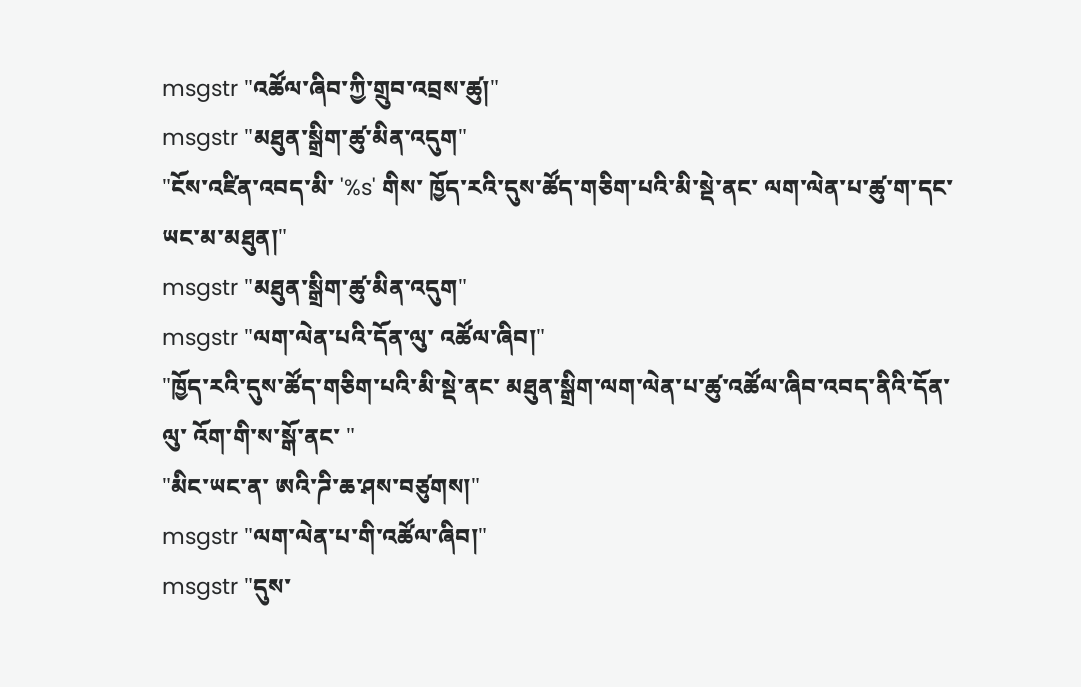msgstr "འཚོལ་ཞིབ་ཀྱི་གྲུབ་འབྲས་ཚུ།"
msgstr "མཐུན་སྒྲིག་ཚུ་མིན་འདུག"
"ངོས་འཛིན་འབད་མི་ '%s' གིས་ ཁྱོད་རའི་དུས་ཚོད་གཅིག་པའི་མི་སྡེ་ནང་ ལག་ལེན་པ་ཚུ་ག་དང་ཡང་མ་མཐུན།"
msgstr "མཐུན་སྒྲིག་ཚུ་མིན་འདུག"
msgstr "ལག་ལེན་པའི་དོན་ལུ་ འཚོལ་ཞིབ།"
"ཁྱོད་རའི་དུས་ཚོད་གཅིག་པའི་མི་སྡེ་ནང་ མཐུན་སྒྲིག་ལག་ལེན་པ་ཚུ་འཚོལ་ཞིབ་འབད་ནིའི་དོན་ལུ་ འོག་གི་ས་སྒོ་ནང་ "
"མིང་ཡང་ན་ ཨའི་ཌི་ཆ་ཤས་བཙུགས།"
msgstr "ལག་ལེན་པ་གི་འཚོལ་ཞིབ།"
msgstr "དུས་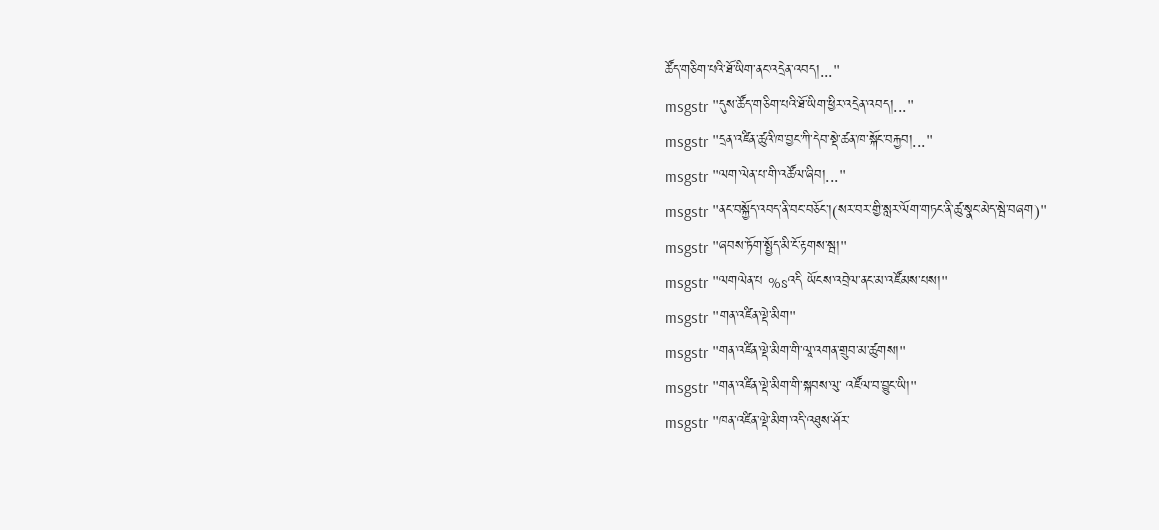ཚོད་གཅིག་པའི་ཐོ་ཡིག་ནང་འདྲེན་འབད།..."
msgstr "དུས་ཚོད་གཅིག་པའི་ཐོ་ཡིག་ཕྱིར་འདྲེན་འབད།..."
msgstr "དྲན་འཛིན་ཚུའི་ཁ་བྱང་ཀི་དེབ་སྡེ་ཚན་ཁ་སྐོང་བརྐྱབ།..."
msgstr "ལག་ལེན་པ་གི་འཚོལ་ཞིབ།..."
msgstr "ནང་བསྐྱོད་འབད་ནི་བང་བཅོང་།(སར་བར་གྱི་སླར་ལོག་གཏང་ནི་ཚུ་སྣང་མེད་སྦེ་བཞག)"
msgstr "ཞབས་ཏོག་སྤྱོད་མི་ངོ་རྟགས་སྦ།"
msgstr "ལགལེན་པ %sའདི ཡོངས་འབྲེལ་ནང་མ་འཛོམས་པས།"
msgstr "གན་འཛིན་ལྡེ་མིག"
msgstr "གན་འཛིན་ལྡེ་མིག་གི་ལཱ་འགན་གྲུབ་མ་ཚུགས།"
msgstr "གན་འཛིན་ལྡེ་མིག་གི་སྐབས་ལུ་ འཛོལ་བ་བྱུང་ཡི།"
msgstr "ཁན་འཛིན་ལྡེ་མིག་འདི་འཐུས་ཤོར་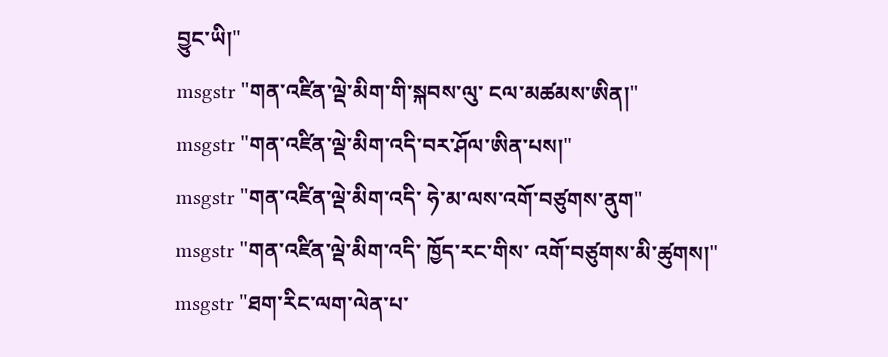བྱུང་ཡི།"
msgstr "གན་འཛིན་ལྡེ་མིག་གི་སྐབས་ལུ་ ངལ་མཚམས་ཨིན།"
msgstr "གན་འཛིན་ལྡེ་མིག་འདི་བར་ཤོལ་ཨིན་པས།"
msgstr "གན་འཛིན་ལྡེ་མིག་འདི་ ཧེ་མ་ལས་འགོ་བཙུགས་ནུག"
msgstr "གན་འཛིན་ལྡེ་མིག་འདི་ ཁྱོད་རང་གིས་ འགོ་བཙུགས་མི་ཚུགས།"
msgstr "ཐག་རིང་ལག་ལེན་པ་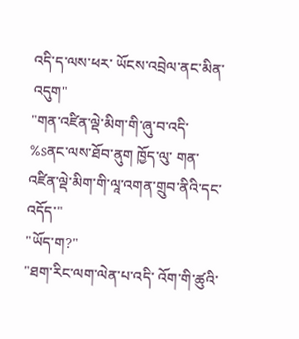འདི་ད་ལས་ཕར་ ཡོངས་འབྲེལ་ནང་མིན་འདུག"
"གན་འཛིན་ལྡེ་མིག་གི་ཞུ་བ་འདི་ %sནང་ལས་ཐོབ་ནུག ཁྱོད་ལུ་ གན་འཛིན་ལྡེ་མིག་གི་ལཱ་འགན་གྲུབ་ནིའི་དང་འདོད་"
"ཡོད་ག?"
"ཐག་རིང་ལག་ལེན་པ་འདི་ འོག་གི་ཚུའི་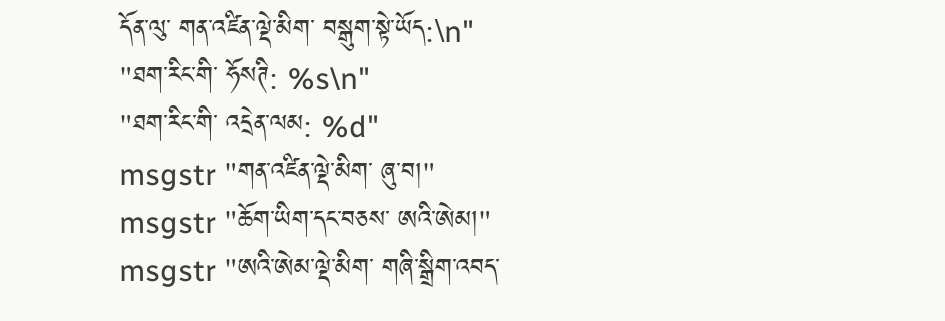དོན་ལུ་ གན་འཛིན་ལྡེ་མིག་ བསྒུག་སྟེ་ཡོད:\n"
"ཐག་རིང་གི་ ཧོསཊི: %s\n"
"ཐག་རིང་གི་ འདྲེན་ལམ: %d"
msgstr "གན་འཛིན་ལྡེ་མིག་ ཞུ་བ།"
msgstr "ཆོག་ཡིག་དང་བཅས་ ཨའི་ཨེམ།"
msgstr "ཨའི་ཨེམ་ལྡེ་མིག་ གཞི་སྒྲིག་འབད་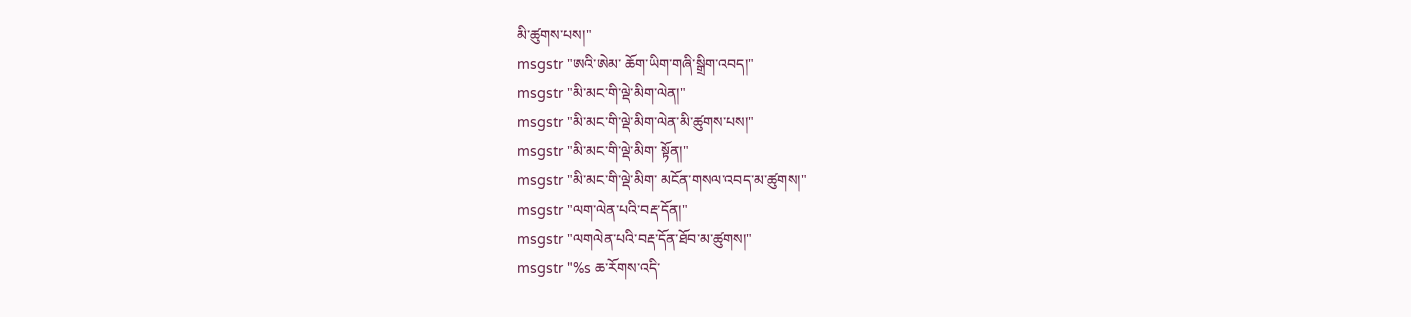མི་ཚུགས་པས།"
msgstr "ཨའི་ཨེམ་ ཆོག་ཡིག་གཞི་སྒྲིག་འབད།"
msgstr "མི་མང་གི་ལྡེ་མིག་ལེན།"
msgstr "མི་མང་གི་ལྡེ་མིག་ལེན་མི་ཚུགས་པས།"
msgstr "མི་མང་གི་ལྡེ་མིག་ སྟོན།"
msgstr "མི་མང་གི་ལྡེ་མིག་ མངོན་གསལ་འབད་མ་ཚུགས།"
msgstr "ལག་ལེན་པའི་བརྡ་དོན།"
msgstr "ལགལེན་པའི་བརྡ་དོན་ཐོབ་མ་ཚུགས།"
msgstr "%s ཆ་རོགས་འདི་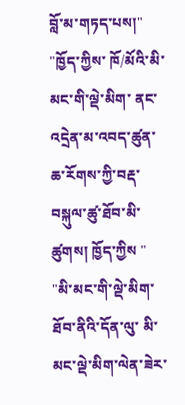བློ་མ་གཏད་པས།"
"ཁྱོད་ཀྱིས་ ཁོ/མོའི་མི་མང་གི་ལྡེ་མིག་ ནང་འདྲེན་མ་འབད་ཚུན་ ཆ་རོགས་ཀྱི་བརྡ་བསྐུལ་ཚུ་ཐོབ་མི་ཚུགས། ཁྱོད་ཀྱིས "
"མི་མང་གི་ལྡེ་མིག་ཐོབ་ནིའི་དོན་ལུ་ མི་མང་ལྡེ་མིག་ལེན་ཟེར་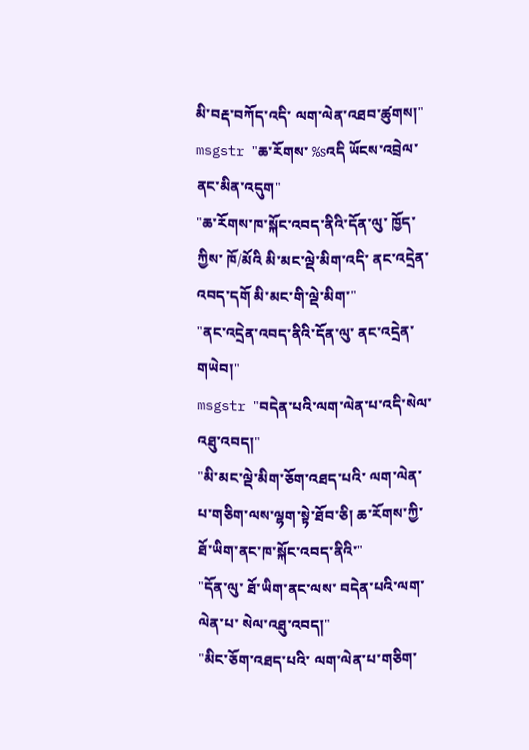མི་བརྡ་བཀོད་འདི་ ལག་ལེན་འཐབ་ཚུགས།"
msgstr "ཆ་རོགས་ %sའདི ཡོངས་འབྲེལ་ནང་མིན་འདུག"
"ཆ་རོགས་ཁ་སྐོང་འབད་ནིའི་དོན་ལུ་ ཁྱོད་ཀྱིས་ ཁོ/མོའི མི་མང་ལྡེ་མིག་འདི་ ནང་འདྲེན་འབད་དགོ མི་མང་གི་ལྡེ་མིག་"
"ནང་འདྲེན་འབད་ནིའི་དོན་ལུ་ ནང་འདྲེན་གཡེབ།"
msgstr "བདེན་པའི་ལག་ལེན་པ་འདི་སེལ་འཐུ་འབད།"
"མི་མང་ལྡེ་མིག་ཅོག་འཐད་པའི་ ལག་ལེན་པ་གཅིག་ལས་ལྷག་སྟེ་ཐོབ་ཅི། ཆ་རོགས་ཀྱི་ཐོ་ཡིག་ནང་ཁ་སྐོང་འབད་ནིའི་"
"དོན་ལུ་ ཐོ་ཡིག་ནང་ལས་ བདེན་པའི་ལག་ལེན་པ་ སེལ་འཐུ་འབད།"
"མིང་ཅོག་འཐད་པའི་ ལག་ལེན་པ་གཅིག་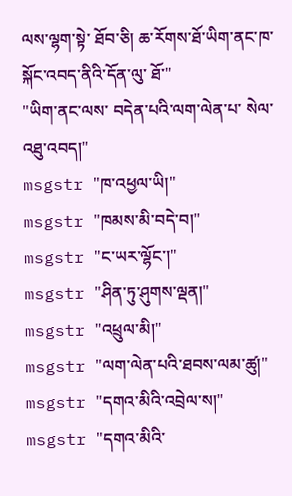ལས་ལྷག་སྟེ་ ཐོབ་ཅི། ཆ་རོགས་ཐོ་ཡིག་ནང་ཁ་སྐོང་འབད་ནིའི་དོན་ལུ་ ཐོ་"
"ཡིག་ནང་ལས་ བདེན་པའི་ལག་ལེན་པ་ སེལ་འཐུ་འབད།"
msgstr "ཁ་འཕྱལ་ཡི།"
msgstr "ཁམས་མི་བདེ་བ།"
msgstr "ང་ཡར་ལྷོང་།"
msgstr "ཤིན་ཏུ་ཤུགས་ལྡན།"
msgstr "འཕྲུལ་མི།"
msgstr "ལག་ལེན་པའི་ཐབས་ལམ་ཚུ།"
msgstr "དགའ་མིའི་འབྲེལ་ས།"
msgstr "དགའ་མིའི་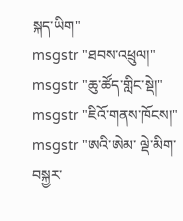སྐད་ཡིག"
msgstr "ཐབས་འཕྲུལ།"
msgstr "ཆུ་ཚོད་གླིང་སྡེ།"
msgstr "ཇིའོ་གནས་ཁོངས།"
msgstr "ཨའི་ཨེམ་ ལྡེ་མིག་ བསྐྱར་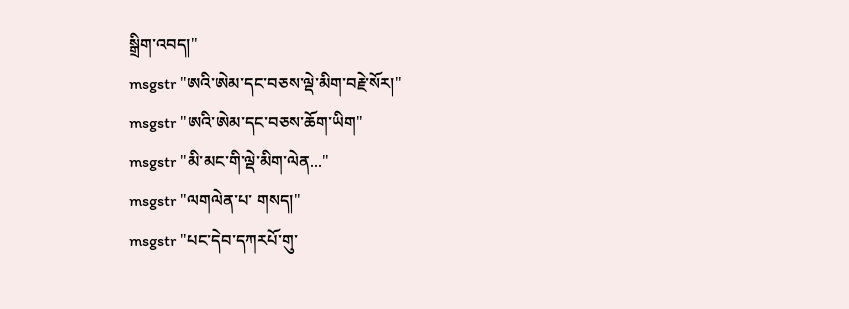སྒྲིག་འབད།"
msgstr "ཨའི་ཨེམ་དང་བཅས་ལྡེ་མིག་བརྗེ་སོར།"
msgstr "ཨའི་ཨེམ་དང་བཅས་ཆོག་ཡིག"
msgstr "མི་མང་གི་ལྡེ་མིག་ལེན..."
msgstr "ལགལེན་པ་ གསད།"
msgstr "པང་དེབ་དཀརཔོ་གུ་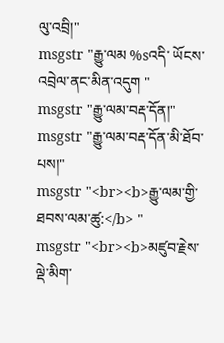ལུ་འབྲི།"
msgstr "རྒྱུ་ལམ %sའདི་ ཡོངས་འབྲེལ་ནང་མིན་འདུག "
msgstr "རྒྱུ་ལམ་བརྡ་དོན།"
msgstr "རྒྱུ་ལམ་བརྡ་དོན་མི་ཐོབ་པས།"
msgstr "<br><b>རྒྱུ་ལམ་གྱི་ཐབས་ལམ་ཚུ:</b> "
msgstr "<br><b>མཛུབ་རྗེས་ལྡེ་མིག་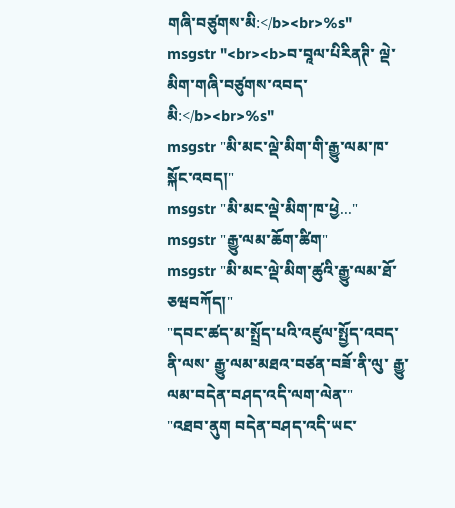གཞི་བཙུགས་མི:</b><br>%s"
msgstr "<br><b>བ་བཱལ་པིརིནཊི་ ལྡེ་མིག་གཞི་བཙུགས་འབད་མི:</b><br>%s"
msgstr "མི་མང་ལྡེ་མིག་གི་རྒྱུ་ལམ་ཁ་སྐོང་འབད།"
msgstr "མི་མང་ལྡེ་མིག་ཁ་ཕྱེ..."
msgstr "རྒྱུ་ལམ་ཆོག་ཚིག"
msgstr "མི་མང་ལྡེ་མིག་ཚུའི་རྒྱུ་ལམ་ཐོ་ཅཝབཀོད།"
"དབང་ཚད་མ་སྤྲོད་པའི་འཛུལ་སྤྱོད་འབད་ནི་ལས་ རྒྱུ་ལམ་མཐའ་བཙན་བཟོ་ནི་ལུ་ རྒྱུ་ལམ་བདེན་བཤད་འདི་ལག་ལེན་"
"འཐབ་ནུག བདེན་བཤད་འདི་ཡང་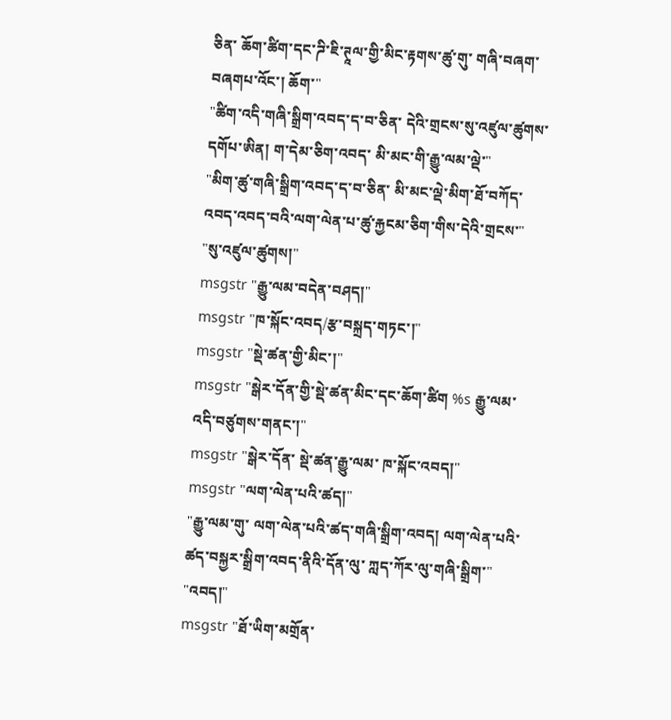ཅིན་ ཆོག་ཚིག་དང་ཌི་ཇི་ཊཱལ་གྱི་མིང་རྟགས་ཚུ་གུ་ གཞི་བཞག་བཞགཔ་འོང་། ཆོག་"
"ཚིག་འདི་གཞི་སྒྲིག་འབད་ད་བ་ཅིན་ དེའི་གྲངས་སུ་འཛུལ་ཚུགས་དགོཔ་ཨིན། ག་དེམ་ཅིག་འབད་ མི་མང་གི་རྒྱུ་ལམ་ལྡེ་"
"མིག་ཚུ་གཞི་སྒྲིག་འབད་ད་བ་ཅིན་ མི་མང་ལྡེ་མིག་ཐོ་བཀོད་འབད་འབད་བའི་ལག་ལེན་པ་ཚུ་རྐྱངམ་ཅིག་གིས་དེའི་གྲངས་"
"སུ་འཛུལ་ཚུགས།"
msgstr "རྒྱུ་ལམ་བདེན་བཤད།"
msgstr "ཁ་སྐོང་འབད/རྩ་བསྐྲད་གཏང་།"
msgstr "སྡེ་ཚན་གྱི་མིང་།"
msgstr "སྒེར་དོན་གྱི་སྡེ་ཚན་མིང་དང་ཆོག་ཚིག %s རྒྱུ་ལམ་འདི་བཙུགས་གནང་།"
msgstr "སྒེར་དོན་ སྡེ་ཚན་རྒྱུ་ལམ་ ཁ་སྐོང་འབད།"
msgstr "ལག་ལེན་པའི་ཚད།"
"རྒྱུ་ལམ་གུ་ ལག་ལེན་པའི་ཚད་གཞི་སྒྲིག་འབད། ལག་ལེན་པའི་ཚད་བསྐྱར་སྒྲིག་འབད་ནིའི་དོན་ལུ་ ཀླད་ཀོར་ལུ་གཞི་སྒྲིག་"
"འབད།"
msgstr "ཐོ་ཡིག་མགྲོན་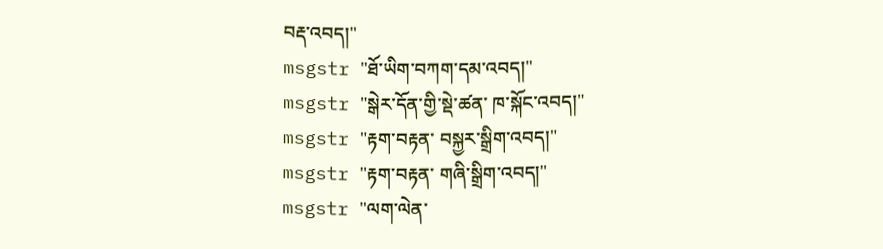བརྡ་འབད།"
msgstr "ཐོ་ཡིག་བཀག་དམ་འབད།"
msgstr "སྒེར་དོན་གྱི་སྡེ་ཚན་ ཁ་སྐོང་འབད།"
msgstr "རྟག་བརྟན་ བསྐྱར་སྒྲིག་འབད།"
msgstr "རྟག་བརྟན་ གཞི་སྒྲིག་འབད།"
msgstr "ལག་ལེན་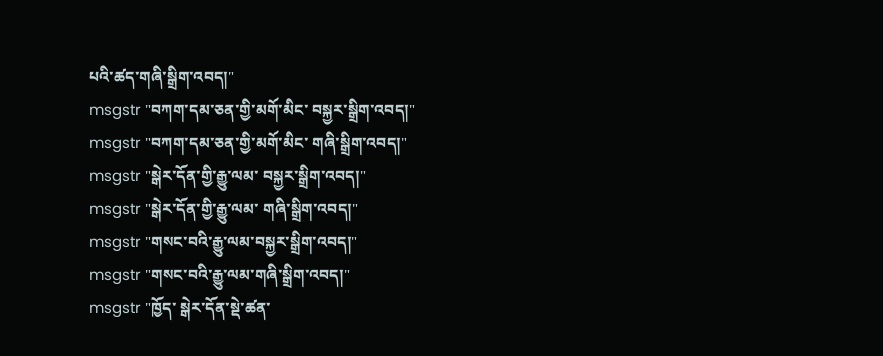པའི་ཚད་གཞི་སྒྲིག་འབད།"
msgstr "བཀག་དམ་ཅན་གྱི་མགོ་མིང་ བསྐྱར་སྒྲིག་འབད།"
msgstr "བཀག་དམ་ཅན་གྱི་མགོ་མིང་ གཞི་སྒྲིག་འབད།"
msgstr "སྒེར་དོན་གྱི་རྒྱུ་ལམ་ བསྐྱར་སྒྲིག་འབད།"
msgstr "སྒེར་དོན་གྱི་རྒྱུ་ལམ་ གཞི་སྒྲིག་འབད།"
msgstr "གསང་བའི་རྒྱུ་ལམ་བསྐྱར་སྒྲིག་འབད།"
msgstr "གསང་བའི་རྒྱུ་ལམ་གཞི་སྒྲིག་འབད།"
msgstr "ཁྱོད་ སྒེར་དོན་སྡེ་ཚན་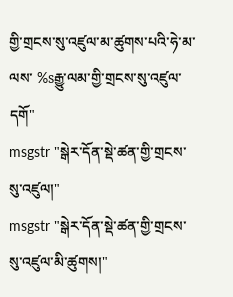གྱི་གྲངས་སུ་འཛུལ་མ་ཚུགས་པའི་ཧེ་མ་ལས་ %sརྒྱུ་ལམ་གྱི་གྲངས་སུ་འཛུལ་དགོ"
msgstr "སྒེར་དོན་སྡེ་ཚན་གྱི་གྲངས་སུ་འཛུལ།"
msgstr "སྒེར་དོན་སྡེ་ཚན་གྱི་གྲངས་སུ་འཛུལ་མི་ཚུགས།"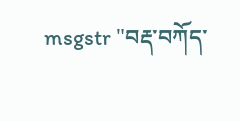msgstr "བརྡ་བཀོད་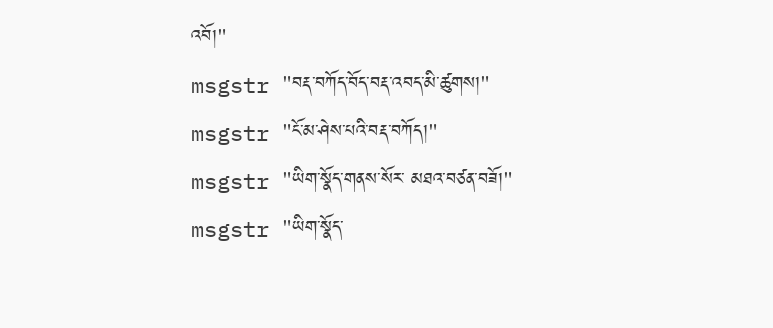འབོ།"
msgstr "བརྡ་བཀོད་བོད་བརྡ་འབད་མི་ཚུགས།"
msgstr "ངོ་མ་ཤེས་པའི་བརྡ་བཀོད།"
msgstr "ཡིག་སྣོད་གནས་སོར་ མཐའ་བཙན་བཟོ།"
msgstr "ཡིག་སྣོད་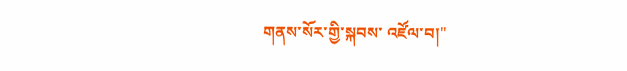གནས་སོར་གྱི་སྐབས་ འཛོལ་བ།"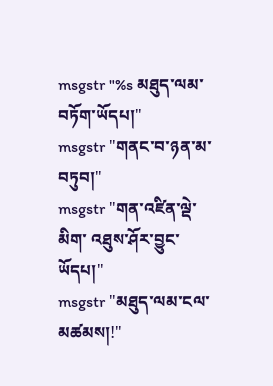msgstr "%s མཐུད་ལམ་བཏོག་ཡོདཔ།"
msgstr "གནང་བ་ཉན་མ་བཏུབ།"
msgstr "གན་འཛིན་ལྡེ་མིག་ འཐུས་ཤོར་བྱུང་ཡོདཔ།"
msgstr "མཐུད་ལམ་ངལ་མཚམས།!"